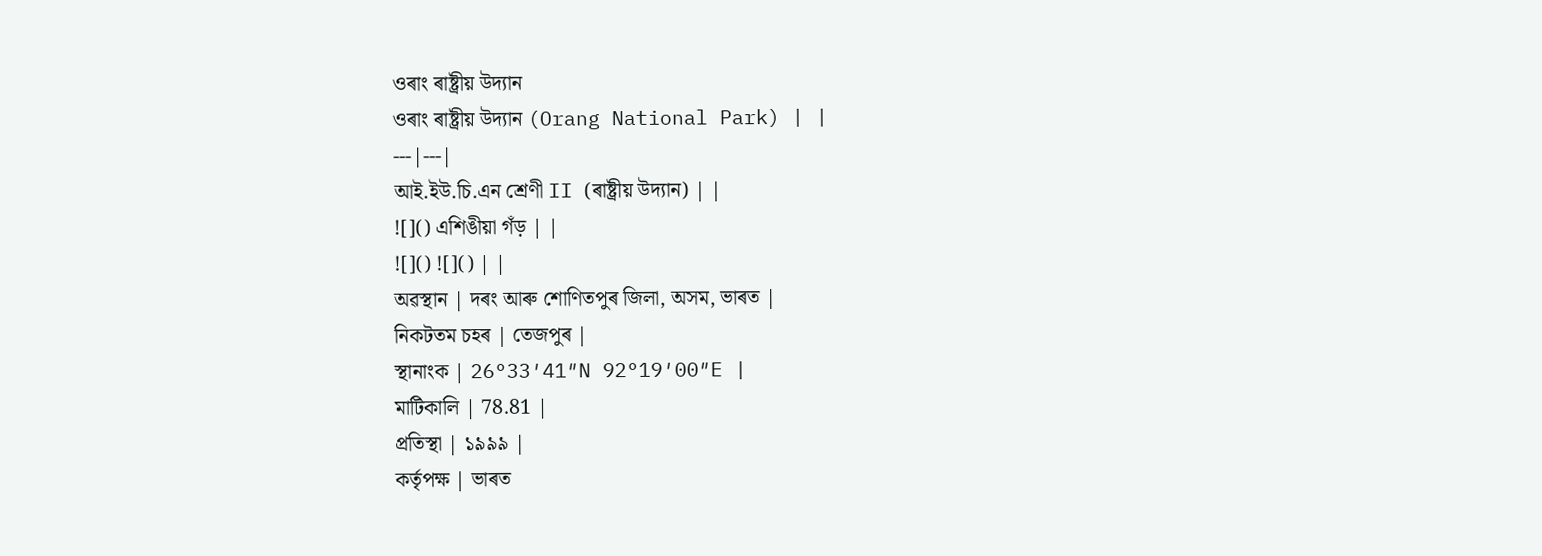ওৰাং ৰাষ্ট্ৰীয় উদ্যান
ওৰাং ৰাষ্ট্ৰীয় উদ্যান (Orang National Park) | |
---|---|
আই.ইউ.চি.এন শ্ৰেণী II (ৰাষ্ট্ৰীয় উদ্যান) | |
![]() এশিঙীয়া গঁড় | |
![]() ![]() | |
অৱস্থান | দৰং আৰু শোণিতপুৰ জিলা, অসম, ভাৰত |
নিকটতম চহৰ | তেজপুৰ |
স্থানাংক | 26°33′41″N 92°19′00″E |
মাটিকালি | 78.81 |
প্ৰতিস্থা | ১৯৯৯ |
কৰ্তৃপক্ষ | ভাৰত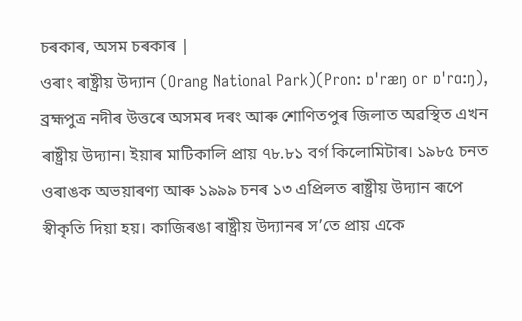চৰকাৰ, অসম চৰকাৰ |
ওৰাং ৰাষ্ট্ৰীয় উদ্যান (Orang National Park)(Pron: ɒˈræŋ or ɒˈrɑ:ŋ), ব্ৰহ্মপুত্ৰ নদীৰ উত্তৰে অসমৰ দৰং আৰু শোণিতপুৰ জিলাত অৱস্থিত এখন ৰাষ্ট্ৰীয় উদ্যান। ইয়াৰ মাটিকালি প্ৰায় ৭৮.৮১ বৰ্গ কিলোমিটাৰ। ১৯৮৫ চনত ওৰাঙক অভয়াৰণ্য আৰু ১৯৯৯ চনৰ ১৩ এপ্ৰিলত ৰাষ্ট্ৰীয় উদ্যান ৰূপে স্বীকৃতি দিয়া হয়। কাজিৰঙা ৰাষ্ট্ৰীয় উদ্যানৰ স’তে প্ৰায় একে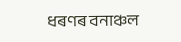ধৰণৰ বনাঞ্চল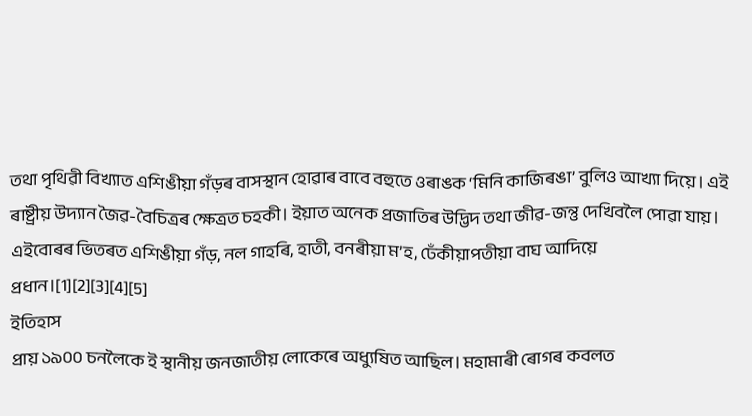তথা পৃথিৱী বিখ্যাত এশিঙীয়া গঁড়ৰ বাসস্থান হোৱাৰ বাবে বহুতে ওৰাঙক ‘মিনি কাজিৰঙা’ বুলিও আখ্যা দিয়ে। এই ৰাষ্ট্ৰীয় উদ্যান জৈৱ-বৈচিত্ৰৰ ক্ষেত্ৰত চহকী। ইয়াত অনেক প্ৰজাতিৰ উদ্ভিদ তথা জীৱ-জন্তু দেখিবলৈ পোৱা যায়। এইবোৰৰ ভিতৰত এশিঙীয়া গঁড়, নল গাহৰি, হাতী, বনৰীয়া ম’হ, ঢেঁকীয়াপতীয়া বাঘ আদিয়ে প্ৰধান।[1][2][3][4][5]
ইতিহাস
প্ৰায় ১৯০০ চনলৈকে ই স্থানীয় জনজাতীয় লোকেৰে অধ্যুষিত আছিল। মহামাৰী ৰোগৰ কবলত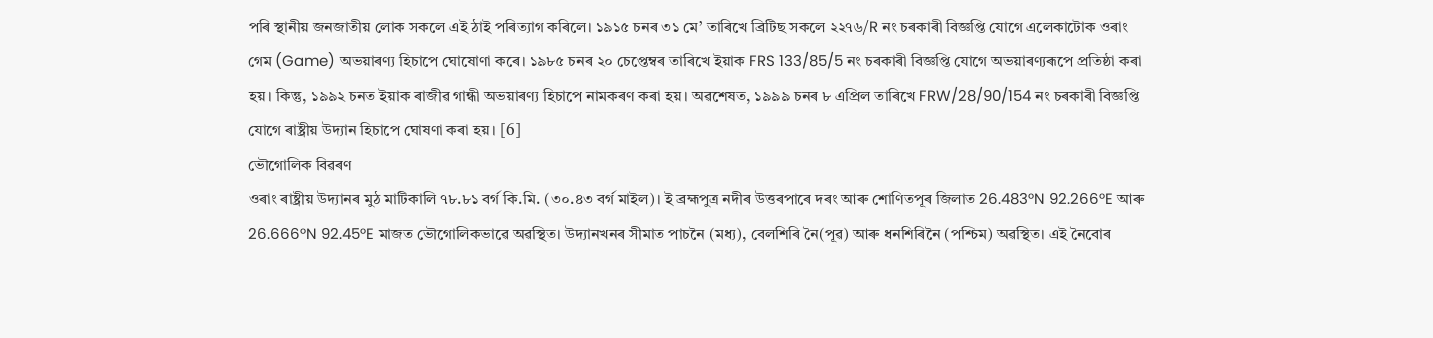পৰি স্থানীয় জনজাতীয় লোক সকলে এই ঠাই পৰিত্যাগ কৰিলে। ১৯১৫ চনৰ ৩১ মে’ তাৰিখে ব্ৰিটিছ সকলে ২২৭৬/R নং চৰকাৰী বিজ্ঞপ্তি যোগে এলেকাটোক ওৰাং গেম (Game) অভয়াৰণ্য হিচাপে ঘোষোণা কৰে। ১৯৮৫ চনৰ ২০ চেপ্তেম্বৰ তাৰিখে ইয়াক FRS 133/85/5 নং চৰকাৰী বিজ্ঞপ্তি যোগে অভয়াৰণ্যৰূপে প্ৰতিষ্ঠা কৰা হয়। কিন্তু, ১৯৯২ চনত ইয়াক ৰাজীৱ গান্ধী অভয়াৰণ্য হিচাপে নামকৰণ কৰা হয়। অৱশেষত, ১৯৯৯ চনৰ ৮ এপ্ৰিল তাৰিখে FRW/28/90/154 নং চৰকাৰী বিজ্ঞপ্তি যোগে ৰাষ্ট্ৰীয় উদ্যান হিচাপে ঘোষণা কৰা হয়। [6]
ভৌগোলিক বিৱৰণ
ওৰাং ৰাষ্ট্ৰীয় উদ্যানৰ মুঠ মাটিকালি ৭৮.৮১ বৰ্গ কি.মি. (৩০.৪৩ বৰ্গ মাইল)। ই ব্ৰহ্মপুত্ৰ নদীৰ উত্তৰপাৰে দৰং আৰু শোণিতপূৰ জিলাত 26.483°N 92.266°E আৰু 26.666°N 92.45°E মাজত ভৌগোলিকভাৱে অৱস্থিত। উদ্যানখনৰ সীমাত পাচনৈ (মধ্য), বেলশিৰি নৈ(পূৱ) আৰু ধনশিৰিনৈ (পশ্চিম) অৱস্থিত। এই নৈবোৰ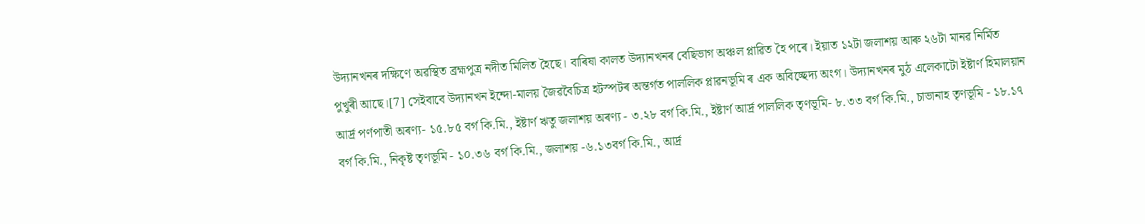উদ্যানখনৰ দক্ষিণে অৱস্থিত ব্ৰহ্মপুত্ৰ নদীত মিলিত হৈছে। বাৰিষা কালত উদ্যানখনৰ বেছিভাগ অঞ্চল প্লাৱিত হৈ পৰে। ইয়াত ১২টা জলাশয় আৰু ২৬টা মানৱ নিৰ্মিত পুখুৰী আছে।[7] সেইবাবে উদ্যানখন ইন্দো-মালয় জৈৱবৈচিত্ৰ হটস্পটৰ অন্তৰ্গত পাললিক প্লাৱনভূমি ৰ এক অবিচ্ছেদ্য অংগ। উদ্যানখনৰ মুঠ এলেকাটো ইষ্টাৰ্ণ হিমালয়ান আৰ্দ্ৰ পৰ্ণপাতী অৰণ্য- ১৫.৮৫ বৰ্গ কি.মি., ইষ্টাৰ্ণ ঋতু জলাশয় অৰণ্য - ৩.২৮ বৰ্গ কি.মি., ইষ্টাৰ্ণ আৰ্দ্ৰ পাললিক তৃণভূমি- ৮.৩৩ বৰ্গ কি.মি., চাভানাহ তৃণভূমি - ১৮.১৭ বৰ্গ কি.মি., নিকৃষ্ট তৃণভূমি - ১০.৩৬ বৰ্গ কি.মি., জলাশয় -৬.১৩বৰ্গ কি.মি., আৰ্দ্ৰ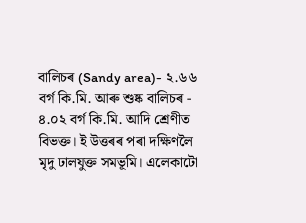বালিচৰ (Sandy area)- ২.৬৬ বৰ্গ কি.মি. আৰু শুষ্ক বালিচৰ - ৪.০২ বৰ্গ কি.মি. আদি শ্ৰেণীত বিভক্ত। ই উত্তৰৰ পৰা দক্ষিণলৈ মৃদু ঢালযুক্ত সমভূমি। এলেকাটো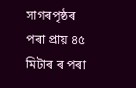সাগৰপৃষ্ঠৰ পৰা প্ৰায় ৪৫ মিটাৰ ৰ পৰা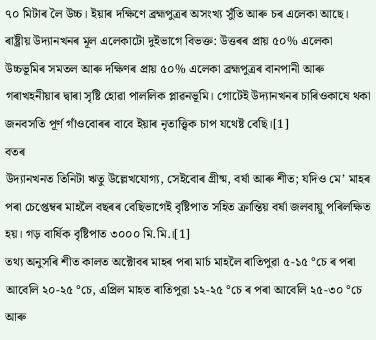৭০ মিটাৰ লৈ উচ্চ। ইয়াৰ দক্ষিণে ব্ৰহ্মপুত্ৰৰ অসংখ্য সুঁতি আৰু চৰ এলেকা আছে। ৰাষ্ট্ৰীয় উদ্যানখনৰ মূল এলেকাটো দুইভাগে বিভক্ত: উত্তৰৰ প্ৰায় ৫০% এলেকা উচ্চভূমিৰ সমতল আৰু দক্ষিণৰ প্ৰায় ৫০% এলেকা ব্ৰহ্মপুত্ৰৰ বানপানী আৰু গৰাখহনীয়াৰ দ্বাৰা সৃষ্টি হোৱা পাললিক প্লাৱনভূমি। গোটেই উদ্যানখনৰ চাৰিওকাষে থকা জনবসতি পূৰ্ণ গাঁওবোৰৰ বাবে ইয়াৰ নৃতাত্ত্বিক চাপ যথেষ্ট বেছি।[1]
বতৰ
উদ্যানখনত তিনিটা ঋতু উল্লেখযোগ্য, সেইবোৰ গ্ৰীষ্ম, বৰ্ষা আৰু শীত; যদিও মে’ মাহৰ পৰা চেপ্তেম্বৰ মাহলৈ বছৰৰ বেছিভাগেই বৃষ্টিপাত সহিত ক্ৰান্তিয় বৰ্ষা জলবায়ু পৰিলক্ষিত হয়। গড় বাৰ্ষিক বৃষ্টিপাত ৩০০০ মি.মি.।[1]
তথ্য অনুসৰি শীত কালত অক্টোবৰ মাহৰ পৰা মাৰ্চ মাহলৈ ৰাতিপুৱা ৫-১৫ °চে ৰ পৰা আবেলি ২০-২৫ °চে, এপ্ৰিল মাহত ৰাতিপুৱা ১২-২৫ °চে ৰ পৰা আবেলি ২৫-৩০ °চে আৰু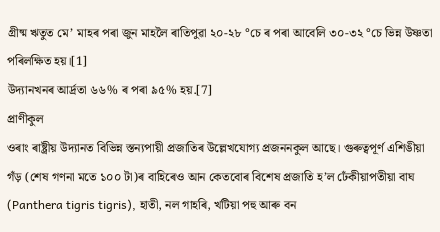গ্ৰীষ্ম ঋতুত মে’ মাহৰ পৰা জুন মাহলৈ ৰাতিপুৱা ২০-২৮ °চে ৰ পৰা আবেলি ৩০-৩২ °চে ভিন্ন উষ্ণতা পৰিলক্ষিত হয়।[1]
উদ্যানখনৰ আৰ্দ্ৰতা ৬৬% ৰ পৰা ৯৫% হয়.[7]
প্ৰাণীকুল
ওৰাং ৰাষ্ট্ৰীয় উদ্যানত বিভিন্ন স্তন্যপায়ী প্ৰজাতিৰ উল্লেখযোগ্য প্ৰজননকুল আছে। গুৰুত্বপূৰ্ণ এশিঙীয়া গঁড় (শেষ গণনা মতে ১০০ টা)ৰ বাহিৰেও আন কেতবোৰ বিশেষ প্ৰজাতি হ’ল ঢেঁকীয়াপতীয়া বাঘ (Panthera tigris tigris), হাতী, নল গাহৰি, খটিয়া পহু আৰু বন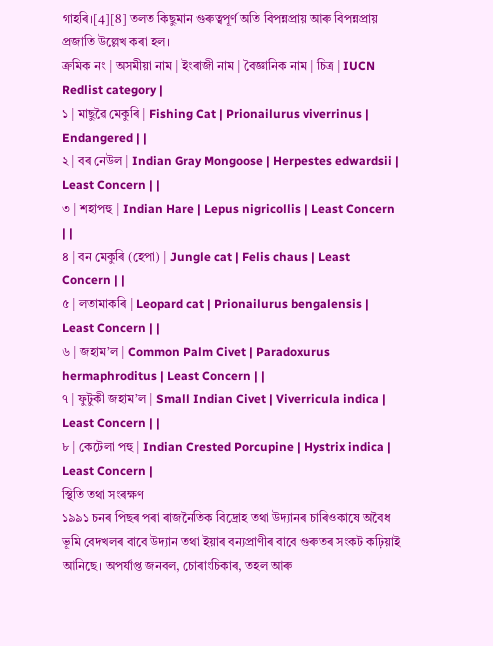গাহৰি।[4][8] তলত কিছুমান গুৰুত্বপূৰ্ণ অতি বিপন্নপ্ৰায় আৰু বিপন্নপ্ৰায় প্ৰজাতি উল্লেখ কৰা হল।
ক্ৰমিক নং | অসমীয়া নাম | ইংৰাজী নাম | বৈজ্ঞানিক নাম | চিত্ৰ | IUCN Redlist category |
১ | মাছুৱৈ মেকুৰি | Fishing Cat | Prionailurus viverrinus | Endangered | |
২ | বৰ নেউল | Indian Gray Mongoose | Herpestes edwardsii | Least Concern | |
৩ | শহাপহু | Indian Hare | Lepus nigricollis | Least Concern | |
৪ | বন মেকুৰি (হেপা) | Jungle cat | Felis chaus | Least Concern | |
৫ | লতামাকৰি | Leopard cat | Prionailurus bengalensis | Least Concern | |
৬ | জহাম’ল | Common Palm Civet | Paradoxurus hermaphroditus | Least Concern | |
৭ | ফুটুকী জহাম’ল | Small Indian Civet | Viverricula indica | Least Concern | |
৮ | কেটেলা পহু | Indian Crested Porcupine | Hystrix indica | Least Concern |
স্থিতি তথা সংৰক্ষণ
১৯৯১ চনৰ পিছৰ পৰা ৰাজনৈতিক বিদ্ৰোহ তথা উদ্যানৰ চাৰিওকাষে অবৈধ ভূমি বেদখলৰ বাবে উদ্যান তথা ইয়াৰ বন্যপ্ৰাণীৰ বাবে গুৰুতৰ সংকট কঢ়িয়াই আনিছে। অপৰ্যাপ্ত জনবল, চোৰাংচিকাৰ, তহল আৰু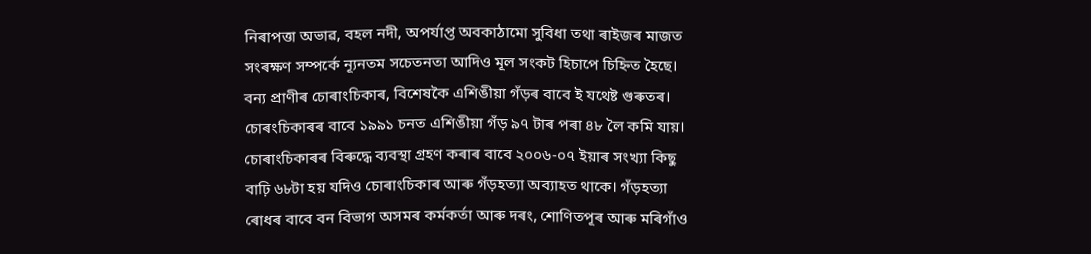নিৰাপত্তা অভাৱ, বহল নদী, অপৰ্যাপ্ত অবকাঠামো সুবিধা তথা ৰাইজৰ মাজত সংৰক্ষণ সম্পৰ্কে ন্যূনতম সচেতনতা আদিও মূল সংকট হিচাপে চিহ্নিত হৈছে। বন্য প্ৰাণীৰ চোৰাংচিকাৰ, বিশেষকৈ এশিঙীয়া গঁড়ৰ বাবে ই যথেষ্ট গুৰুতৰ। চোৰংচিকাৰৰ বাবে ১৯৯১ চনত এশিঙীয়া গঁড় ৯৭ টাৰ পৰা ৪৮ লৈ কমি যায়। চোৰাংচিকাৰৰ বিৰুদ্ধে ব্যবস্থা গ্ৰহণ কৰাৰ বাবে ২০০৬-০৭ ইয়াৰ সংখ্যা কিছু বাঢ়ি ৬৮টা হয় যদিও চোৰাংচিকাৰ আৰু গঁড়হত্যা অব্যাহত থাকে। গঁড়হত্যা ৰোধৰ বাবে বন বিভাগ অসমৰ কৰ্মকৰ্তা আৰু দৰং, শোণিতপূৰ আৰু মৰিগাঁও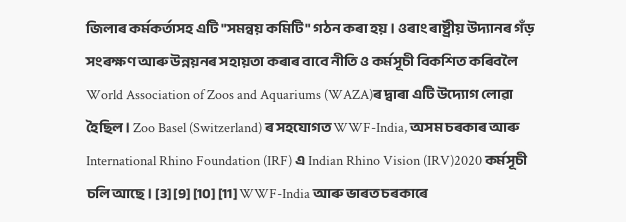জিলাৰ কৰ্মকৰ্তাসহ এটি "সমন্বয় কমিটি" গঠন কৰা হয়। ওৰাং ৰাষ্ট্ৰীয় উদ্যানৰ গঁড় সংৰক্ষণ আৰু উন্নয়নৰ সহায়তা কৰাৰ বাবে নীতি ও কৰ্মসূচী বিকশিত কৰিবলৈ World Association of Zoos and Aquariums (WAZA)ৰ দ্বাৰা এটি উদ্যোগ লোৱা হৈছিল। Zoo Basel (Switzerland) ৰ সহযোগত WWF-India, অসম চৰকাৰ আৰু International Rhino Foundation (IRF) এ Indian Rhino Vision (IRV)2020 কৰ্মসূচী চলি আছে। [3] [9] [10] [11] WWF-India আৰু ভাৰত চৰকাৰে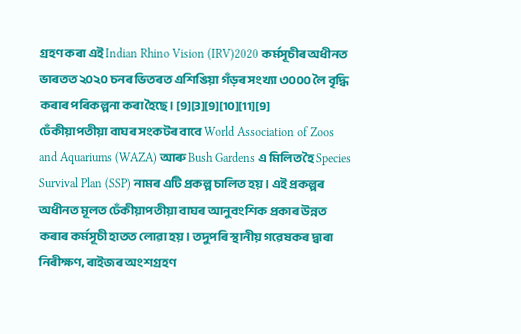গ্ৰহণ কৰা এই Indian Rhino Vision (IRV)2020 কৰ্মসূচীৰ অধীনত ভাৰতত ২০২০ চনৰ ভিতৰত এশিঙিয়া গঁড়ৰ সংখ্যা ৩০০০ লৈ বৃদ্ধি কৰাৰ পৰিকল্পনা কৰা হৈছে। [9][3][9][10][11][9]
ঢেঁকীয়াপতীয়া বাঘৰ সংকটৰ বাবে World Association of Zoos and Aquariums (WAZA) আৰু Bush Gardens এ মিলিত হৈ Species Survival Plan (SSP) নামৰ এটি প্ৰকল্প চালিত হয়। এই প্ৰকল্পৰ অধীনত মূলত ঢেঁকীয়াপতীয়া বাঘৰ আনুবংশিক প্ৰকাৰ উন্নত কৰাৰ কৰ্মসূচী হাতত লোৱা হয়। তদুপৰি স্থানীয় গৱেষকৰ দ্বাৰা নিৰীক্ষণ, ৰাইজৰ অংশগ্ৰহণ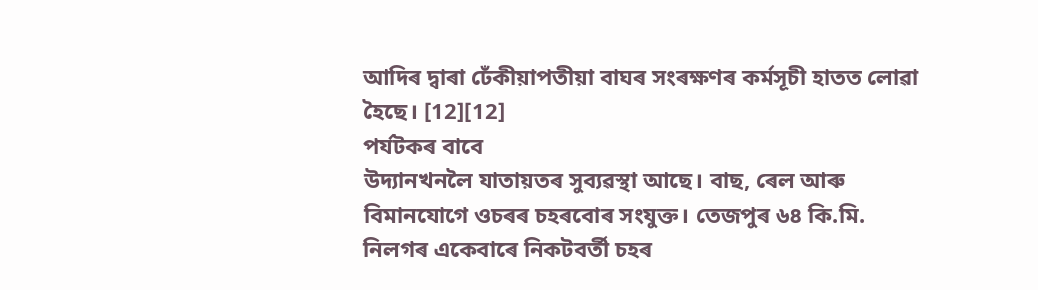আদিৰ দ্বাৰা ঢেঁকীয়াপতীয়া বাঘৰ সংৰক্ষণৰ কৰ্মসূচী হাতত লোৱা হৈছে। [12][12]
পৰ্যটকৰ বাবে
উদ্যানখনলৈ যাতায়তৰ সুব্যৱস্থা আছে। বাছ, ৰেল আৰু বিমানযোগে ওচৰৰ চহৰবোৰ সংযুক্ত। তেজপুৰ ৬৪ কি.মি. নিলগৰ একেবাৰে নিকটবৰ্তী চহৰ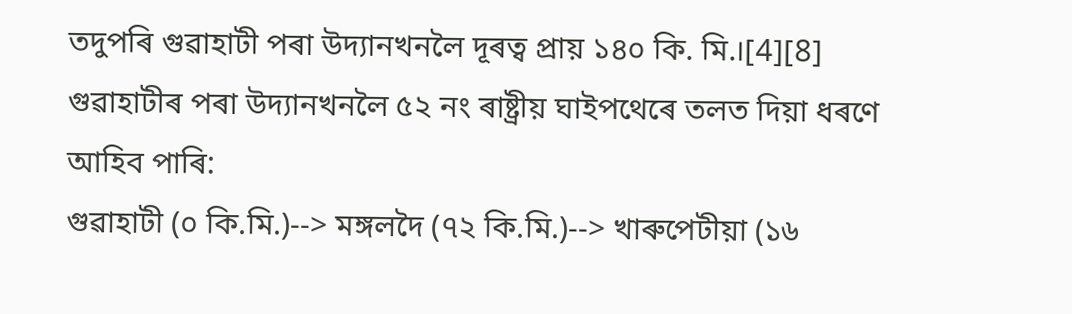তদুপৰি গুৱাহাটী পৰা উদ্যানখনলৈ দূৰত্ব প্ৰায় ১৪০ কি. মি.।[4][8]
গুৱাহাটীৰ পৰা উদ্যানখনলৈ ৫২ নং ৰাষ্ট্ৰীয় ঘাইপথেৰে তলত দিয়া ধৰণে আহিব পাৰি:
গুৱাহাটী (০ কি.মি.)--> মঙ্গলদৈ (৭২ কি.মি.)--> খাৰুপেটীয়া (১৬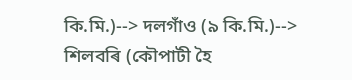কি.মি.)--> দলগাঁও (৯ কি.মি.)--> শিলবৰি (কৌপাটী হৈ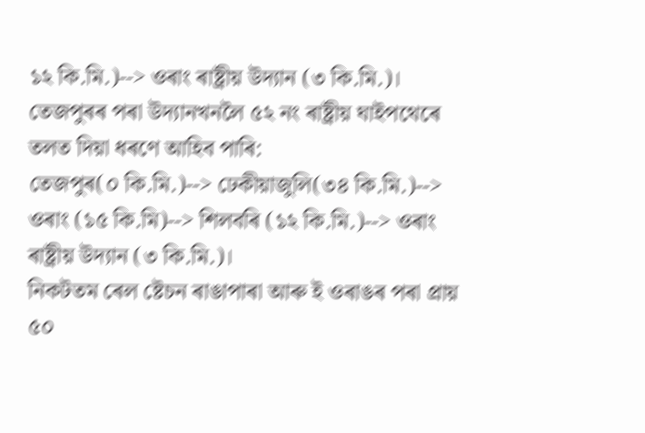১২ কি.মি.)--> ওৰাং ৰাষ্ট্ৰীয় উদ্যান (৩ কি.মি.)।
তেজপুৰৰ পৰা উদ্যানখনলৈ ৫২ নং ৰাষ্ট্ৰীয় ঘাইপথেৰে তলত দিয়া ধৰণে আহিব পাৰি:
তেজপুৰ(০ কি.মি.)--> ঢেকীয়াজুলি(৩৪ কি.মি.)--> ওৰাং (১৫ কি.মি)--> শিলবৰি (১২ কি.মি.)--> ওৰাং ৰাষ্ট্ৰীয় উদ্যান (৩ কি.মি.)।
নিকটতম ৰেল ষ্টেচন ৰাঙাপাৰা আৰু ই ওৰাঙৰ পৰা প্ৰায় ৫০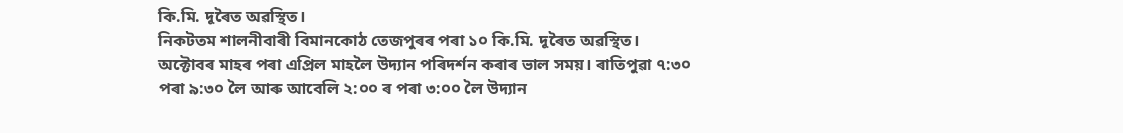কি.মি. দূৰৈত অৱস্থিত।
নিকটতম শালনীবাৰী বিমানকোঠ তেজপুৰৰ পৰা ১০ কি.মি. দূৰৈত অৱস্থিত।
অক্টোবৰ মাহৰ পৰা এপ্ৰিল মাহলৈ উদ্যান পৰিদৰ্শন কৰাৰ ভাল সময়। ৰাতিপুৱা ৭:৩০ পৰা ৯:৩০ লৈ আৰু আবেলি ২:০০ ৰ পৰা ৩:০০ লৈ উদ্যান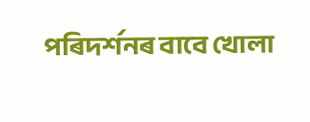পৰিদৰ্শনৰ বাবে খোলা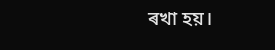ৰখা হয়।